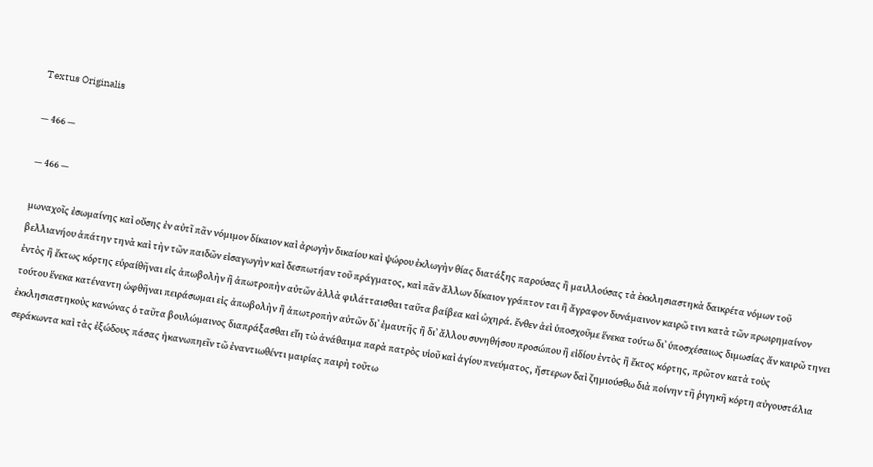Textus Originalis

— 466 —

— 466 —

μωναχοῖς ἐσωμαίνης καὶ οὔσης ἐν αὐτῖ πᾶν νόμιμον δίκαιον καὶ ἀρωγὴν δικαίου καὶ ψώρου ἐκλωγὴν θίας διατάξης παρούσας ἢ μαιλλούσας τὰ ἐκκλησιαστηκὰ δαικρέτα νόμων τοῦ βελλιανήου ἀπάτην τηνὰ καὶ τὴν τῶν παιδῶν εἰσαγωγὴν καὶ δεσπωτήαν τοῦ πράγματος, καὶ πᾶν ἄλλων δίκαιον γράπτον ται ἢ ἄγραφον δυνάμαινον καιρῶ τινι κατὰ τῶν πρωιρημαίνον ἐντὸς ἢ ἔκτως κόρτης εὑραίθῆναι εἰς ἀπωβολὴν ἢ ἀπωτροπὴν αὐτῶν ἀλλὰ φιλάτταισθαι ταῦτα βαίβεα καὶ ὠχηρά. ἔνθεν ἀεὶ ὑποσχοῦμε ἕνεκα τούτω δι᾽ ὑποσχέσαιως διμωσίας ἄν καιρῶ τηνει τούτου ἕνεκα κατέναντη ὠφθῆναι πειράσωμαι εἰς ἀπωβολὴν ἢ ἀπωτροπὴν αὐτῶν δι᾽ ἐμαυτῆς ἢ δι᾽ ἄλλου συνηθήσου προσώπου ἢ εἰδίου ἐντὸς ἢ ἔκτος κόρτης, πρῶτον κατὰ τοὺς ἐκκλησιαστηκοὺς κανώνας ὁ ταῦτα βουλώμαινος διαπράξασθαι εἴη τὼ ἀνάθαιμα παρὰ πατρὸς υἱοῦ καὶ ἁγίου πνεύματος, ἤστερων δαὶ ζημιούσθω διὰ ποίνην τῆ ῥιγηκῆ κόρτη αὐγουστάλια σεράκωντα καὶ τὰς ἐξώδους πάσας ἠκανωπηεῖν τῶ ἐναντιωθέντι μαιρίας παιρὴ τοῦτω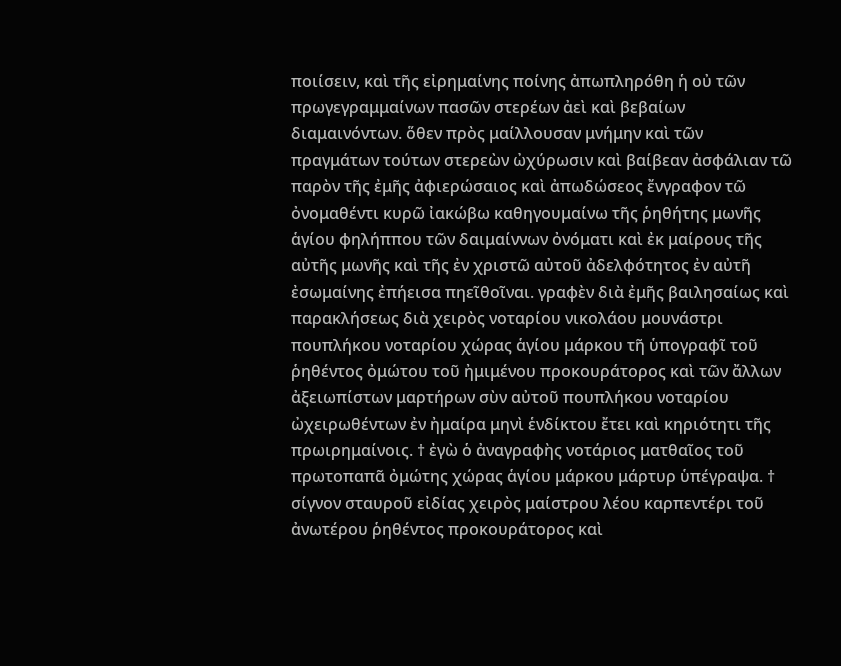ποιίσειν, καὶ τῆς εἰρημαίνης ποίνης ἀπωπληρόθη ἡ οὐ τῶν πρωγεγραμμαίνων πασῶν στερέων ἀεὶ καὶ βεβαίων διαμαινόντων. ὅθεν πρὸς μαίλλουσαν μνήμην καὶ τῶν πραγμάτων τούτων στερεὼν ὠχύρωσιν καὶ βαίβεαν ἀσφάλιαν τῶ παρὸν τῆς ἐμῆς ἀφιερώσαιος καὶ ἀπωδώσεος ἔνγραφον τῶ ὀνομαθέντι κυρῶ ἰακώβω καθηγουμαίνω τῆς ῥηθήτης μωνῆς ἁγίου φηλήππου τῶν δαιμαίννων ὀνόματι καὶ ἐκ μαίρους τῆς αὐτῆς μωνῆς καὶ τῆς ἐν χριστῶ αὐτοῦ ἀδελφότητος ἐν αὐτῆ ἐσωμαίνης ἐπήεισα πηεῖθοῖναι. γραφὲν διὰ ἐμῆς βαιλησαίως καὶ παρακλήσεως διὰ χειρὸς νοταρίου νικολάου μουνάστρι πουπλήκου νοταρίου χώρας ἁγίου μάρκου τῆ ὑπογραφῖ τοῦ ῥηθέντος ὀμώτου τοῦ ἠμιμένου προκουράτορος καὶ τῶν ἄλλων ἀξειωπίστων μαρτήρων σὺν αὐτοῦ πουπλήκου νοταρίου ὠχειρωθέντων ἐν ἠμαίρα μηνὶ ἑνδίκτου ἔτει καὶ κηριότητι τῆς πρωιρημαίνοις. † ἐγὼ ὁ ἀναγραφὴς νοτάριος ματθαῖος τοῦ πρωτοπαπᾶ ὀμώτης χώρας ἁγίου μάρκου μάρτυρ ὑπέγραψα. † σίγνον σταυροῦ εἰδίας χειρὸς μαίστρου λέου καρπεντέρι τοῦ ἀνωτέρου ῥηθέντος προκουράτορος καὶ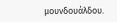μουνδουάλδου.